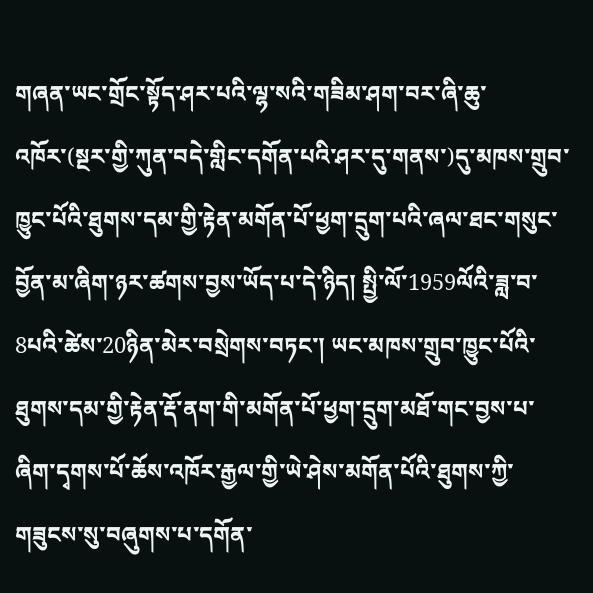གཞན་ཡང་གྲོང་སྟོད་ཤར་པའི་ལྷ་སའི་གཟིམ་ཤག་བར་ཞི་ཆུ་འཁོར་(སྔར་གྱི་ཀུན་བདེ་གླིང་དགོན་པའི་ཤར་དུ་གནས་)དུ་མཁས་གྲུབ་ཁྱུང་པོའི་ཐུགས་དམ་གྱི་རྟེན་མགོན་པོ་ཕྱག་དྲུག་པའི་ཞལ་ཐང་གསུང་བྱོན་མ་ཞིག་ཉར་ཚགས་བྱས་ཡོད་པ་དེ་ཉིད། སྤྱི་ལོ་1959ལོའི་ཟླ་བ་8པའི་ཚེས་20ཉིན་མེར་བསྲེགས་བཏང་། ཡང་མཁས་གྲུབ་ཁྱུང་པོའི་ཐུགས་དམ་གྱི་རྟེན་རྡོ་ནག་གི་མགོན་པོ་ཕྱག་དྲུག་མཐོ་གང་བྱས་པ་ཞིག་དྭགས་པོ་ཆོས་འཁོར་རྒྱལ་གྱི་ཡེ་ཤེས་མགོན་པོའི་ཐུགས་ཀྱི་གཟུངས་སུ་བཞུགས་པ་དགོན་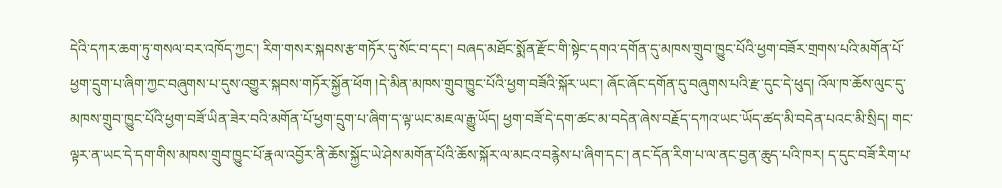དེའི་དཀར་ཆག་ཏུ་གསལ་བར་འཁོད་ཀྱང་། རིག་གསར་སྐབས་རྩ་གཏོར་དུ་སོང་བ་དང་། བཞད་མཐོང་སྨོན་རྫོང་གི་སྟེང་དགའ་དགོན་དུ་མཁས་གྲུབ་ཁྱུང་པོའི་ཕྱག་བཟོར་གྲགས་པའི་མགོན་པོ་ཕྱག་དྲུག་པ་ཞིག་ཀྱང་བཞུགས་པ་དུས་འགྱུར་སྐབས་གཏོར་སྐྱོན་ཕོག །དེ་མིན་མཁས་གྲུབ་ཁྱུང་པོའི་ཕྱག་བཟོའི་སྐོར་ཡང་། ཞོང་ཞོང་དགོན་དུ་བཞུགས་པའི་རྫ་དུང་དེ་ཕུད། འོལ་ཁ་ཆོས་ལུང་དུ་མཁས་གྲུབ་ཁྱུང་པོའི་ཕྱག་བཟོ་ཡིན་ཟེར་བའི་མགོན་པོ་ཕྱག་དྲུག་པ་ཞིག་ད་ལྟ་ཡང་མཇལ་རྒྱུ་ཡོད། ཕྱག་བཟོ་དེ་དག་ཚང་མ་བདེན་ཞེས་བརྗོད་དཀའ་ཡང་ཡོད་ཚད་མི་བདེན་པའང་མི་སྲིད། གང་ལྟར་ན་ཡང་དེ་དག་གིས་མཁས་གྲུབ་ཁྱུང་པོ་རྣལ་འབྱོར་ནི་ཆོས་སྐྱོང་ཡེ་ཤེས་མགོན་པོའི་ཆོས་སྐོར་ལ་མངའ་བརྙེས་པ་ཞིག་དང་། ནང་དོན་རིག་པ་ལ་ནང་བྱན་ཆུད་པའི་ཁར། ད་དུང་བཟོ་རིག་པ་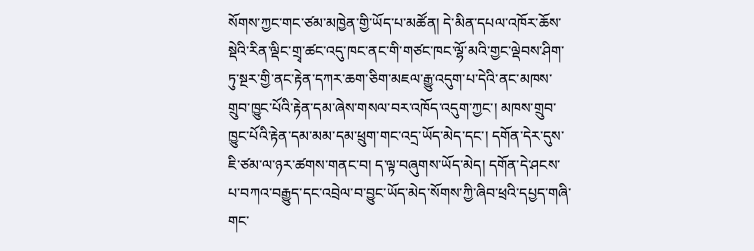སོགས་ཀྱང་གང་ཙམ་མཁྱེན་གྱི་ཡོད་པ་མཚོན། དེ་མིན་དཔལ་འཁོར་ཆོས་སྡེའི་རིན་ལྡིང་གྲྭ་ཚང་འདུ་ཁང་ནང་གི་གཙང་ཁང་ལྷོ་མའི་གྱང་ལྡེབས་ཤིག་ཏུ་སྔར་གྱི་ནང་རྟེན་དཀར་ཆག་ཅིག་མཇལ་རྒྱུ་འདུག་པ་དེའི་ནང་མཁས་གྲུབ་ཁྱུང་པོའི་རྟེན་དམ་ཞེས་གསལ་བར་འཁོད་འདུག་ཀྱང་། མཁས་གྲུབ་ཁྱུང་པོའི་རྟེན་དམ་མམ་དམ་ཕྲུག་གང་འདྲ་ཡོད་མེད་དང་། དགོན་དེར་དུས་ཇི་ཙམ་ལ་ཉར་ཚགས་གནང་བ། ད་ལྟ་བཞུགས་ཡོད་མེད། དགོན་དེ་ཤངས་པ་བཀའ་བརྒྱུད་དང་འབྲེལ་བ་བྱུང་ཡོད་མེད་སོགས་ཀྱི་ཞིབ་ཕྲའི་དཔྱད་གཞི་གང་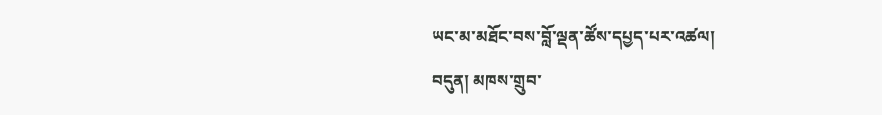ཡང་མ་མཐོང་བས་བློ་ལྡན་ཚོས་དཔྱད་པར་འཚལ།
བདུན། མཁས་གྲུབ་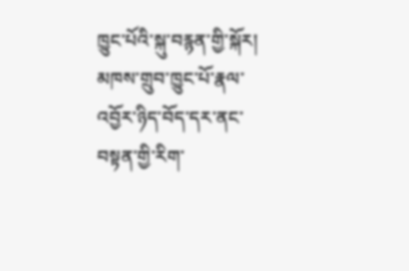ཁྱུང་པོའི་སྐུ་བརྙན་གྱི་སྐོར།
མཁས་གྲུབ་ཁྱུང་པོ་རྣལ་འབྱོར་ཉིད་བོད་དར་ནང་བསྟན་གྱི་རིག་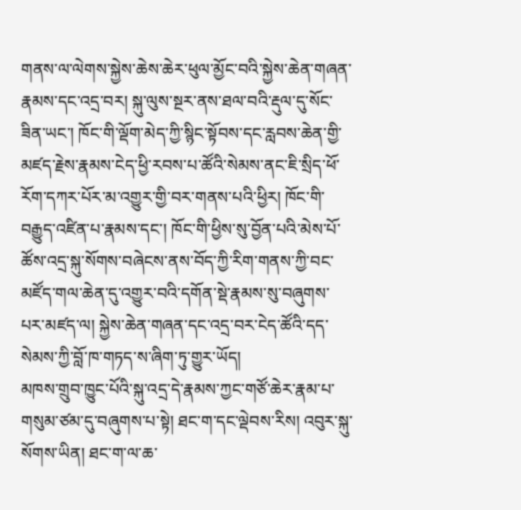གནས་ལ་ལེགས་སྐྱེས་ཆེས་ཆེར་ཕུལ་མྱོང་བའི་སྐྱེས་ཆེན་གཞན་རྣམས་དང་འདྲ་བར། སྐུ་ལུས་སྔར་ནས་ཐལ་བའི་རྡུལ་དུ་སོང་ཟིན་ཡང་། ཁོང་གི་ལྡོག་མེད་ཀྱི་སྙིང་སྟོབས་དང་རླབས་ཆེན་གྱི་མཛད་རྗེས་རྣམས་ངེད་ཕྱི་རབས་པ་ཚོའི་སེམས་ནང་ཇི་སྲིད་ཕོ་རོག་དཀར་པོར་མ་འགྱུར་གྱི་བར་གནས་པའི་ཕྱིར། ཁོང་གི་བརྒྱུད་འཛིན་པ་རྣམས་དང་། ཁོང་གི་ཕྱིས་སུ་བྱོན་པའི་མེས་པོ་ཚོས་འདྲ་སྐུ་སོགས་བཞེངས་ནས་བོད་ཀྱི་རིག་གནས་ཀྱི་བང་མཛོད་གལ་ཆེན་དུ་འགྱུར་བའི་དགོན་སྡེ་རྣམས་སུ་བཞུགས་པར་མཛད་ལ། སྐྱེས་ཆེན་གཞན་དང་འདྲ་བར་ངེད་ཚོའི་དད་སེམས་ཀྱི་བློ་ཁ་གཏད་ས་ཞིག་ཏུ་གྱུར་ཡོད།
མཁས་གྲུབ་ཁྱུང་པོའི་སྐུ་འདྲ་དེ་རྣམས་ཀྱང་གཙོ་ཆེར་རྣམ་པ་གསུམ་ཙམ་དུ་བཞུགས་པ་སྟེ། ཐང་ག་དང་ལྡེབས་རིས། འབུར་སྐུ་སོགས་ཡིན། ཐང་ག་ལ་ཆ་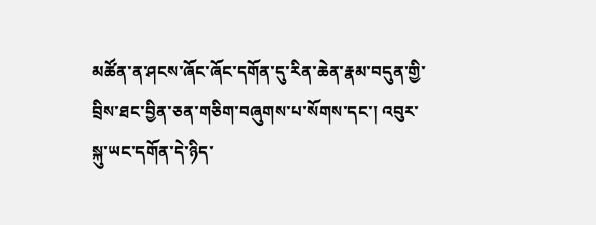མཚོན་ན་ཤངས་ཞོང་ཞོང་དགོན་དུ་རིན་ཆེན་རྣམ་བདུན་གྱི་བྲིས་ཐང་བྱིན་ཅན་གཅིག་བཞུགས་པ་སོགས་དང་། འབུར་སྐུ་ཡང་དགོན་དེ་ཉིད་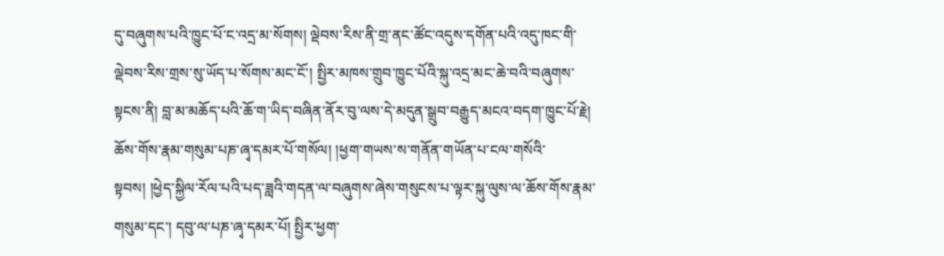དུ་བཞུགས་པའི་ཁྱུང་པོ་ང་འདྲ་མ་སོགས། ལྡེབས་རིས་ནི་གྲ་ནང་ཚོང་འདུས་དགོན་པའི་འདུ་ཁང་གི་ལྡེབས་རིས་གྲས་སུ་ཡོད་པ་སོགས་མང་ངོ་། སྤྱིར་མཁས་གྲུབ་ཁྱུང་པོའི་སྐུ་འདྲ་མང་ཆེ་བའི་བཞུགས་སྟངས་ནི། བླ་མ་མཆོད་པའི་ཆོ་ག་ཡིད་བཞིན་ནོར་བུ་ལས་དེ་མདུན་སྒྲུབ་བརྒྱུད་མངའ་བདག་ཁྱུང་པོ་རྗེ། ཆོས་གོས་རྣམ་གསུམ་པཎ་ཞྭ་དམར་པོ་གསོལ། །ཕྱག་གཡས་ས་གནོན་གཡོན་པ་ངལ་གསོའི་སྟབས། །ཕྱེད་སྐྱིལ་རོལ་པའི་པད་ཟླའི་གདན་ལ་བཞུགས་ཞེས་གསུངས་པ་ལྟར་སྐུ་ལུས་ལ་ཆོས་གོས་རྣམ་གསུམ་དང་། དབུ་ལ་པཎ་ཞྭ་དམར་པོ། སྤྱིར་ཕྱག་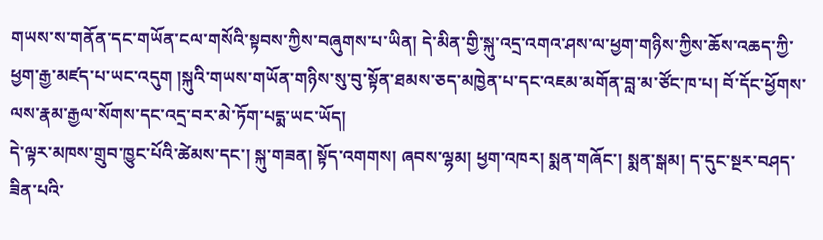གཡས་ས་གནོན་དང་གཡོན་ངལ་གསོའི་སྟབས་ཀྱིས་བཞུགས་པ་ཡིན། དེ་མིན་གྱི་སྐུ་འདྲ་འགའ་ཤས་ལ་ཕྱག་གཉིས་ཀྱིས་ཆོས་འཆད་ཀྱི་ཕྱག་རྒྱ་མཛད་པ་ཡང་འདུག །སྐུའི་གཡས་གཡོན་གཉིས་སུ་བུ་སྟོན་ཐམས་ཅད་མཁྱེན་པ་དང་འཇམ་མགོན་བླ་མ་ཙོང་ཁ་པ། བོ་དོང་ཕྱོགས་ལས་རྣམ་རྒྱལ་སོགས་དང་འདྲ་བར་མེ་ཏོག་པདྨ་ཡང་ཡོད།
དེ་ལྟར་མཁས་གྲུབ་ཁྱུང་པོའི་ཚེམས་དང་། སྐུ་གཟན། སྟོད་འགགས། ཞབས་ལྷམ། ཕྱག་འཁར། སྨན་གཞོང་། སྨན་སྒམ། ད་དུང་སྔར་བཤད་ཟིན་པའི་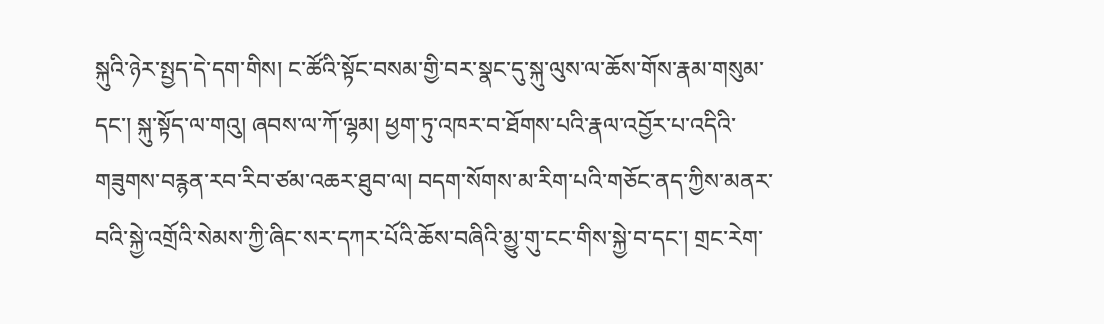སྐུའི་ཉེར་སྤྱད་དེ་དག་གིས། ང་ཚོའི་སྟོང་བསམ་གྱི་བར་སྣང་དུ་སྐུ་ལུས་ལ་ཆོས་གོས་རྣམ་གསུམ་དང་། སྐུ་སྟོད་ལ་གའུ། ཞབས་ལ་ཀོ་ལྷམ། ཕྱག་ཏུ་འཁར་བ་ཐོགས་པའི་རྣལ་འབྱོར་པ་འདིའི་གཟུགས་བརྙན་རབ་རིབ་ཙམ་འཆར་ཐུབ་ལ། བདག་སོགས་མ་རིག་པའི་གཅོང་ནད་ཀྱིས་མནར་བའི་སྐྱེ་འགྲོའི་སེམས་ཀྱི་ཞིང་སར་དཀར་པོའི་ཆོས་བཞིའི་མྱུ་གུ་ངང་གིས་སྐྱེ་བ་དང་། གྲང་རེག་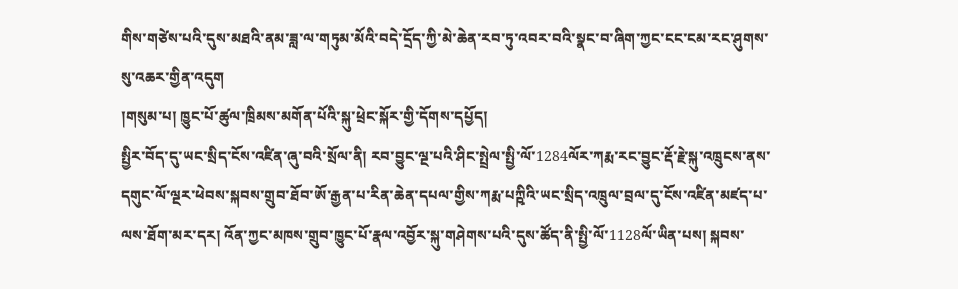གིས་གཙེས་པའི་དུས་མཐའི་ནམ་ཟླ་ལ་གཏུམ་མོའི་བདེ་དྲོད་ཀྱི་མེ་ཆེན་རབ་ཏུ་འབར་བའི་སྣང་བ་ཞིག་ཀྱང་ངང་ངམ་རང་ཤུགས་སུ་འཆར་གྱིན་འདུག
།གསུམ་པ། ཁྱུང་པོ་ཚུལ་ཁྲིམས་མགོན་པོའི་སྐུ་ཕྲེང་སྐོར་གྱི་དོགས་དཔྱོད།
སྤྱིར་བོད་དུ་ཡང་སྲིད་ངོས་འཛིན་ཞུ་བའི་སྲོལ་ནི། རབ་བྱུང་ལྔ་པའི་ཤིང་སྤྲེལ་སྤྱི་ལོ་1284ལོར་ཀརྨ་རང་བྱུང་རྡོ་རྗེ་སྐུ་འཁྲུངས་ནས་དགུང་ལོ་ལྔར་ཕེབས་སྐབས་གྲུབ་ཐོབ་ཨོ་རྒྱན་པ་རིན་ཆེན་དཔལ་གྱིས་ཀརྨ་པཀྵིའི་ཡང་སྲིད་འཁྲུལ་བྲལ་དུ་ངོས་འཛིན་མཛད་པ་ལས་ཐོག་མར་དར། འོན་ཀྱང་མཁས་གྲུབ་ཁྱུང་པོ་རྣལ་འབྱོར་སྐུ་གཤེགས་པའི་དུས་ཚོད་ནི་སྤྱི་ལོ་1128ལོ་ཡིན་པས། སྐབས་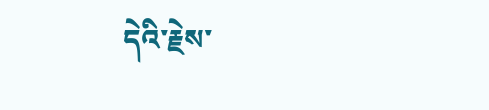དེའི་རྗེས་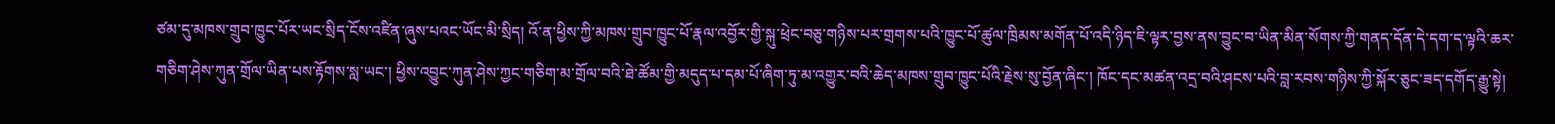ཙམ་དུ་མཁས་གྲུབ་ཁྱུང་པོར་ཡང་སྲིད་ངོས་འཛིན་ཞུས་པའང་ཡོང་མི་སྲིད། འོ་ན་ཕྱིས་ཀྱི་མཁས་གྲུབ་ཁྱུང་པོ་རྣལ་འབྱོར་གྱི་སྐུ་ཕྲེང་བཅུ་གཉིས་པར་གྲགས་པའི་ཁྱུང་པོ་ཚུལ་ཁྲིམས་མགོན་པོ་འདི་ཉིད་ཇི་ལྟར་བྱས་ནས་བྱུང་བ་ཡིན་མིན་སོགས་ཀྱི་གནད་དོན་དེ་དག་ད་ལྟའི་ཆར་གཅིག་ཤེས་ཀུན་གྲོལ་ཡིན་པས་རྟོགས་སླ་ཡང་། ཕྱིས་འབྱུང་ཀུན་ཤེས་ཀྱང་གཅིག་མ་གྲོལ་བའི་ཐེ་ཚོམ་གྱི་མདུད་པ་དམ་པོ་ཞིག་ཏུ་མ་འགྱུར་བའི་ཆེད་མཁས་གྲུབ་ཁྱུང་པོའི་རྗེས་སུ་བྱོན་ཞིང་། ཁོང་དང་མཚན་འདྲ་བའི་ཤངས་པའི་བླ་རབས་གཉིས་ཀྱི་སྐོར་ཅུང་ཟད་དགོད་རྒྱུ་སྟེ།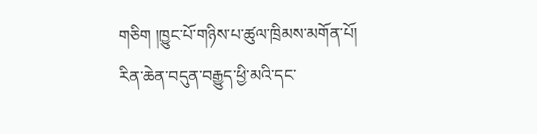གཅིག །ཁྱུང་པོ་གཉིས་པ་ཚུལ་ཁྲིམས་མགོན་པོ།
རིན་ཆེན་བདུན་བརྒྱུད་ཕྱི་མའི་དང་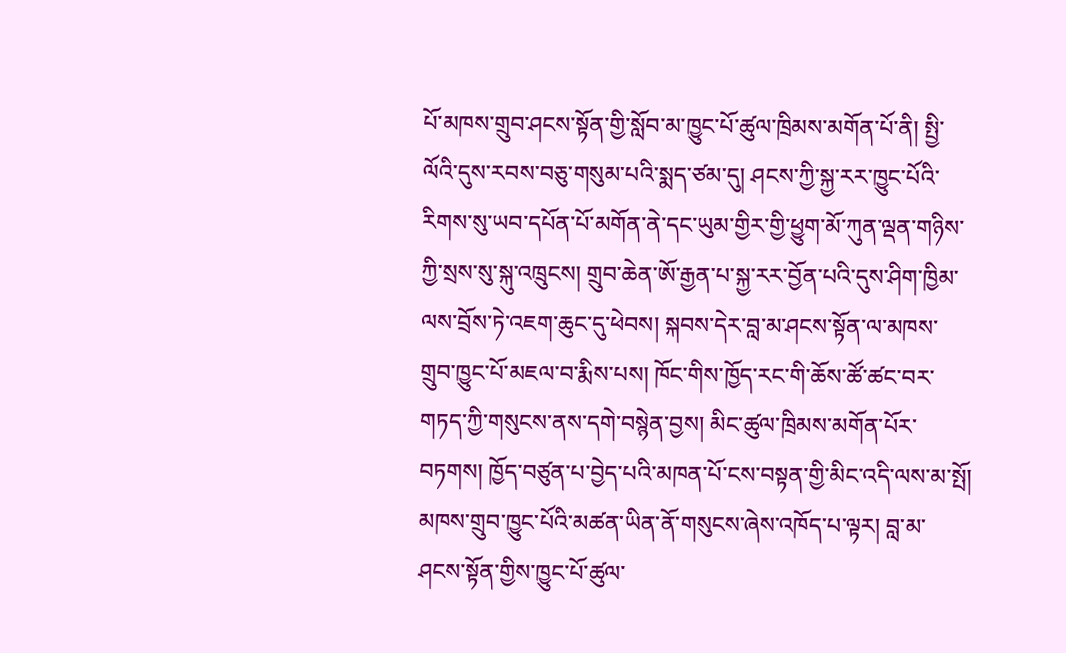པོ་མཁས་གྲུབ་ཤངས་སྟོན་གྱི་སློབ་མ་ཁྱུང་པོ་ཚུལ་ཁྲིམས་མགོན་པོ་ནི། སྤྱི་ལོའི་དུས་རབས་བཅུ་གསུམ་པའི་སྨད་ཙམ་དུ། ཤངས་ཀྱི་སྐྱ་རར་ཁྱུང་པོའི་རིགས་སུ་ཡབ་དཔོན་པོ་མགོན་ནེ་དང་ཡུམ་གྱིར་གྱི་ཕྱུག་མོ་ཀུན་ལྡན་གཉིས་ཀྱི་སྲས་སུ་སྐུ་འཁྲུངས། གྲུབ་ཆེན་ཨོ་རྒྱན་པ་སྐྱ་རར་བྱོན་པའི་དུས་ཤིག་ཁྱིམ་ལས་བྲོས་ཏེ་འཇག་ཆུང་དུ་ཕེབས། སྐབས་དེར་བླ་མ་ཤངས་སྟོན་ལ་མཁས་གྲུབ་ཁྱུང་པོ་མཇལ་བ་རྨིས་པས། ཁོང་གིས་ཁྱོད་རང་གི་ཆོས་ཚོ་ཚང་བར་གཏད་ཀྱི་གསུངས་ནས་དགེ་བསྙེན་བྱས། མིང་ཚུལ་ཁྲིམས་མགོན་པོར་བཏགས། ཁྱོད་བཙུན་པ་བྱེད་པའི་མཁན་པོ་ངས་བསྟན་གྱི་མིང་འདི་ལས་མ་སྤོ། མཁས་གྲུབ་ཁྱུང་པོའི་མཚན་ཡིན་ནོ་གསུངས་ཞེས་འཁོད་པ་ལྟར། བླ་མ་ཤངས་སྟོན་གྱིས་ཁྱུང་པོ་ཚུལ་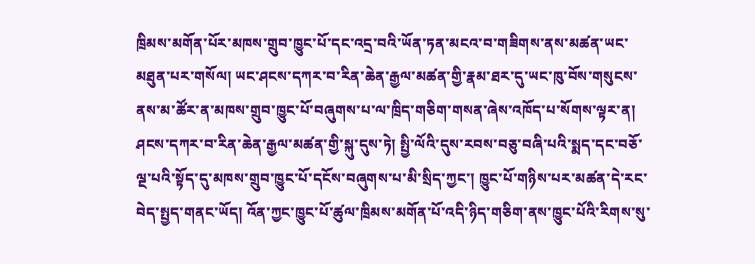ཁྲིམས་མགོན་པོར་མཁས་གྲུབ་ཁྱུང་པོ་དང་འདྲ་བའི་ཡོན་ཏན་མངའ་བ་གཟིགས་ནས་མཚན་ཡང་མཐུན་པར་གསོལ། ཡང་ཤངས་དཀར་བ་རིན་ཆེན་རྒྱལ་མཚན་གྱི་རྣམ་ཐར་དུ་ཡང་ཁུ་བོས་གསུངས་ནས་མ་ཚོར་ན་མཁས་གྲུབ་ཁྱུང་པོ་བཞུགས་པ་ལ་ཁྲིད་གཅིག་གསན་ཞེས་འཁོད་པ་སོགས་ལྟར་ན། ཤངས་དཀར་བ་རིན་ཆེན་རྒྱལ་མཚན་གྱི་སྐུ་དུས་ཏེ། སྤྱི་ལོའི་དུས་རབས་བཅུ་བཞི་པའི་སྨད་དང་བཅོ་ལྔ་པའི་སྟོད་དུ་མཁས་གྲུབ་ཁྱུང་པོ་དངོས་བཞུགས་པ་མི་སྲིད་ཀྱང་། ཁྱུང་པོ་གཉིས་པར་མཚན་དེ་རང་བེད་སྤྱད་གནང་ཡོད། འོན་ཀྱང་ཁྱུང་པོ་ཚུལ་ཁྲིམས་མགོན་པོ་འདི་ཉིད་གཅིག་ནས་ཁྱུང་པོའི་རིགས་སུ་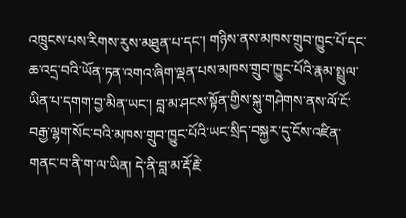འཁྲུངས་པས་རིགས་རུས་མཐུན་པ་དང་། གཉིས་ནས་མཁས་གྲུབ་ཁྱུང་པོ་དང་ཆ་འདྲ་བའི་ཡོན་ཏན་འགའ་ཞིག་ལྡན་པས་མཁས་གྲུབ་ཁྱུང་པོའི་རྣམ་སྤྲུལ་ཡིན་པ་དགག་བྱ་མིན་ཡང་། བླ་མ་ཤངས་སྟོན་གྱིས་སྐུ་གཤེགས་ནས་ལོ་ངོ་བརྒྱ་ལྷག་སོང་བའི་མཁས་གྲུབ་ཁྱུང་པོའི་ཡང་སྲིད་བསྐྱར་དུ་ངོས་འཛིན་གནང་བ་ནི་ག་ལ་ཡིན། དེ་ནི་བླ་མ་རྡོ་རྗེ་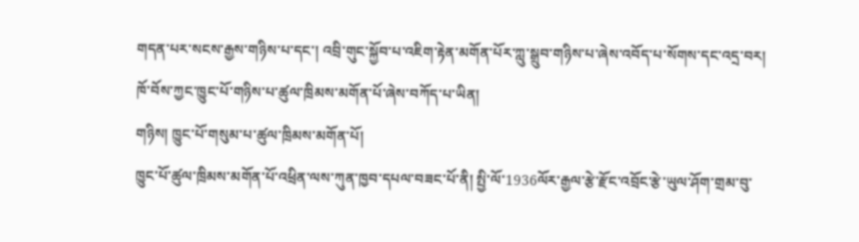གདན་པར་སངས་རྒྱས་གཉིས་པ་དང་། འབྲི་གུང་སྐྱོབ་པ་འཇིག་རྟེན་མགོན་པོར་ཀླུ་སྒྲུབ་གཉིས་པ་ཞེས་འབོད་པ་སོགས་དང་འདྲ་བར། ཁོ་བོས་ཀྱང་ཁྱུང་པོ་གཉིས་པ་ཚུལ་ཁྲིམས་མགོན་པོ་ཞེས་བཀོད་པ་ཡིན།
གཉིས། ཁྱུང་པོ་གསུམ་པ་ཚུལ་ཁྲིམས་མགོན་པོ།
ཁྱུང་པོ་ཚུལ་ཁྲིམས་མགོན་པོ་འཕྲིན་ལས་ཀུན་ཁྱབ་དཔལ་བཟང་པོ་ནི། སྤྱི་ལོ་1936ལོར་རྒྱལ་རྩེ་རྫོང་འབྲོང་རྩེ་ཡུལ་ཤོག་གྲམ་བུ་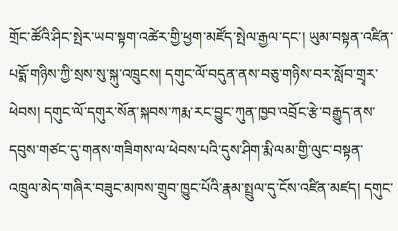གྲོང་ཚོའི་ཤིང་སྤེར་ཡབ་སྟག་འཚེར་གྱི་ཕྱག་མཛོད་སྤེལ་རྒྱལ་དང་། ཡུམ་བསྟན་འཛིན་པདྨོ་གཉིས་ཀྱི་སྲས་སུ་སྐུ་འཁྲུངས། དགུང་ལོ་བདུན་ནས་བཅུ་གཉིས་བར་སློབ་གྲྭར་ཕེབས། དགུང་ལོ་དགུར་སོན་སྐབས་ཀརྨ་རང་བྱུང་ཀུན་ཁྱབ་འབྲོང་རྩེ་བརྒྱུད་ནས་དབུས་གཙང་དུ་གནས་གཟིགས་ལ་ཕེབས་པའི་དུས་ཤིག་རྨི་ལམ་གྱི་ལུང་བསྟན་འཁྲུལ་མེད་གཞིར་བཟུང་མཁས་གྲུབ་ཁྱུང་པོའི་རྣམ་སྤྲུལ་དུ་ངོས་འཛིན་མཛད། དགུང་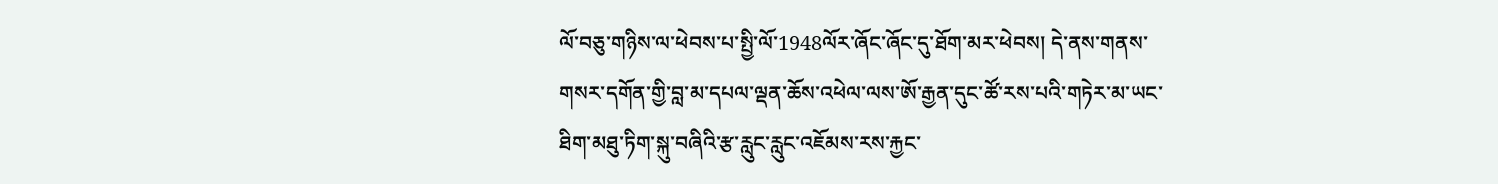ལོ་བཅུ་གཉིས་ལ་ཕེབས་པ་སྤྱི་ལོ་1948ལོར་ཞོང་ཞོང་དུ་ཐོག་མར་ཕེབས། དེ་ནས་གནས་གསར་དགོན་གྱི་བླ་མ་དཔལ་ལྡན་ཆོས་འཕེལ་ལས་ཨོ་རྒྱན་དུང་ཚོ་རས་པའི་གཏེར་མ་ཡང་ཐིག་མཐུ་ཏིག་སྐུ་བཞིའི་རྩ་རླུང་རླུང་འཇོམས་རས་རྐྱང་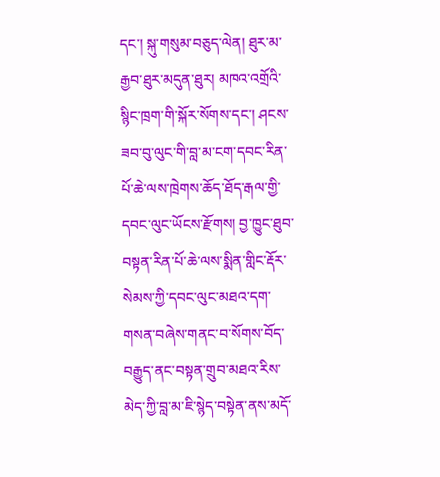དང་། སྐུ་གསུམ་བཅུད་ལེན། ཐུར་མ་རྒྱབ་ཐུར་མདུན་ཐུར། མཁའ་འགྲོའི་སྙིང་ཁྲག་གི་སྐོར་སོགས་དང་། ཤངས་ཟབ་བུ་ལུང་གི་བླ་མ་ངག་དབང་རིན་པོ་ཆེ་ལས་ཁྲེགས་ཆོད་ཐོད་རྒལ་གྱི་དབང་ལུང་ཡོངས་རྫོགས། བྱ་ཁྱུང་ཐུབ་བསྟན་རིན་པོ་ཆེ་ལས་སྨིན་གླིང་རྡོར་སེམས་ཀྱི་དབང་ལུང་མཐའ་དག་གསན་བཞེས་གནང་བ་སོགས་བོད་བརྒྱུད་ནང་བསྟན་གྲུབ་མཐའ་རིས་མེད་ཀྱི་བླ་མ་ཇི་སྙེད་བསྟེན་ནས་མདོ་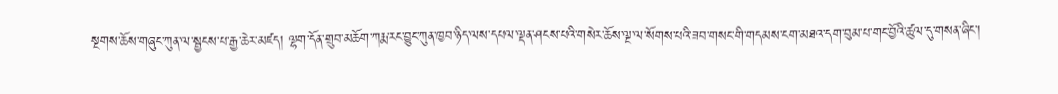སྔགས་ཆོས་གཞུང་ཀུན་ལ་སྦྱངས་པ་རྒྱ་ཆེར་མཛད། ལྷག་དོན་གྲུབ་མཆོག་ཀརྨ་རང་བྱུང་ཀུན་ཁྱབ་ཉིད་ལས་དཔལ་ལྡན་ཤངས་པའི་གསེར་ཆོས་ལྔ་ལ་སོགས་པའི་ཟབ་གསང་གི་གདམས་ངག་མཐའ་དག་བུམ་པ་གང་བྱོའི་ཚུལ་དུ་གསན་ཞིང་།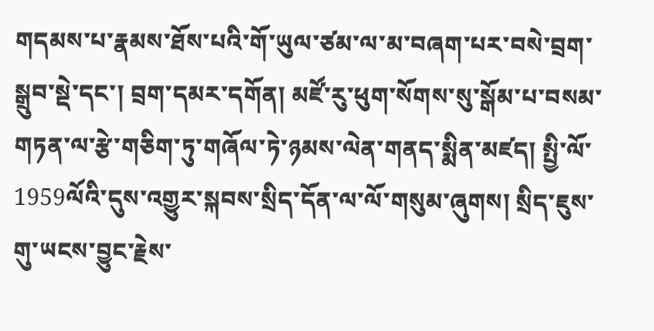གདམས་པ་རྣམས་ཐོས་པའི་གོ་ཡུལ་ཙམ་ལ་མ་བཞག་པར་བསེ་བྲག་སྒྲུབ་སྡེ་དང་། བྲག་དམར་དགོན། མཛོ་རུ་ཕུག་སོགས་སུ་སྒོམ་པ་བསམ་གཏན་ལ་རྩེ་གཅིག་ཏུ་གཞོལ་ཏེ་ཉམས་ལེན་གནད་སྨིན་མཛད། སྤྱི་ལོ་1959ལོའི་དུས་འགྱུར་སྐབས་སྲིད་དོན་ལ་ལོ་གསུམ་ཞུགས། སྲིད་ཇུས་གུ་ཡངས་བྱུང་རྗེས་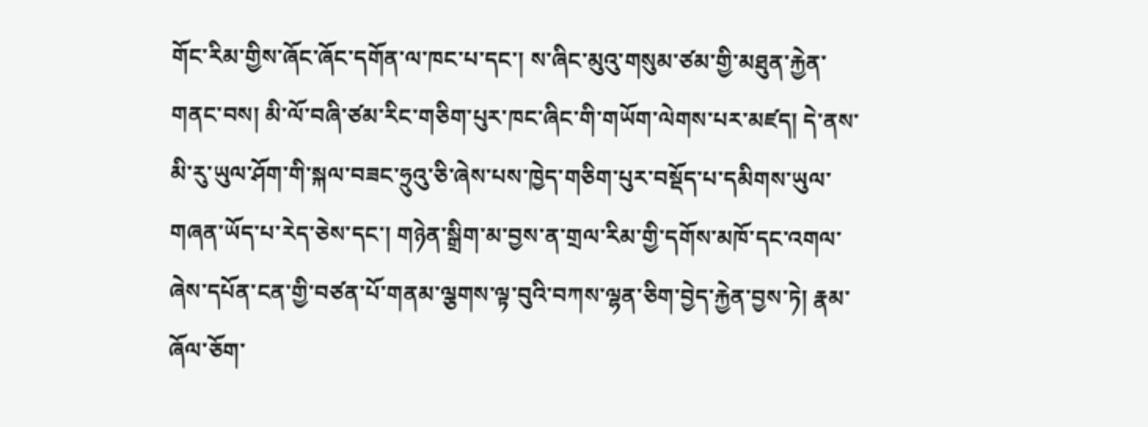གོང་རིམ་གྱིས་ཞོང་ཞོང་དགོན་ལ་ཁང་པ་དང་། ས་ཞིང་མུའུ་གསུམ་ཙམ་གྱི་མཐུན་རྐྱེན་གནང་བས། མི་ལོ་བཞི་ཙམ་རིང་གཅིག་པུར་ཁང་ཞིང་གི་གཡོག་ལེགས་པར་མཛད། དེ་ནས་མི་རུ་ཡུལ་ཤོག་གི་སྐལ་བཟང་ཧྲུའུ་ཅི་ཞེས་པས་ཁྱེད་གཅིག་པུར་བསྡོད་པ་དམིགས་ཡུལ་གཞན་ཡོད་པ་རེད་ཅེས་དང་། གཉེན་སྒྲིག་མ་བྱས་ན་གྲལ་རིམ་གྱི་དགོས་མཁོ་དང་འགལ་ཞེས་དཔོན་ངན་གྱི་བཙན་པོ་གནམ་ལྕགས་ལྟ་བུའི་བཀས་ལྷན་ཅིག་བྱེད་རྐྱེན་བྱས་ཏེ། རྣམ་ཞོལ་ཅོག་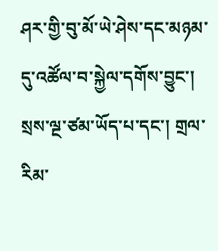ཤར་གྱི་བུ་མོ་ཡེ་ཤེས་དང་མཉམ་དུ་འཚོལ་བ་སྐྱེལ་དགོས་བྱུང་། སྲས་ལྔ་ཙམ་ཡོད་པ་དང་། གྲལ་རིམ་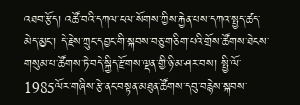འཐབ་རྩོད། འཚོ་བའི་དཀལ་ངལ་སོགས་ཀྱིས་རྐྱེན་པས་དཀའ་སྤྱད་ཚད་མེད་མྱང་། དེ་རྗེས་ཀྲུང་དབྱང་གི་སྐབས་བཅུ་གཅིག་པའི་གྲོས་ཚོགས་ཐེངས་གསུམ་པ་ཚོགས་ཏེ་བདེ་སྐྱིད་རྫོགས་ལྡན་གྱི་ཉི་མ་ཤར་བས། སྤྱི་ལོ་1985ལོར་གཞིས་རྩེ་ནང་བསྟན་མཐུན་ཚོགས་དབུ་བརྙེས་སྐབས་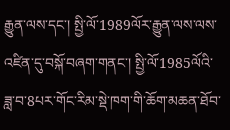རྒྱུན་ལས་དང་། སྤྱི་ལོ་1989ལོར་རྒྱུན་ལས་ལས་འཛིན་དུ་བསྐོ་བཞག་གནང་། སྤྱི་ལོ་1985ལོའི་ཟླ་བ་8པར་གོང་རིམ་སྡེ་ཁག་གི་ཆོག་མཆན་ཐོབ་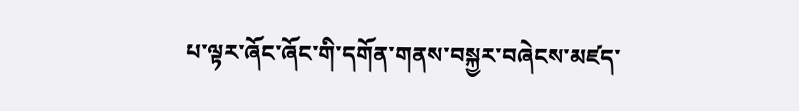པ་ལྟར་ཞོང་ཞོང་གི་དགོན་གནས་བསྐྱར་བཞེངས་མཛད་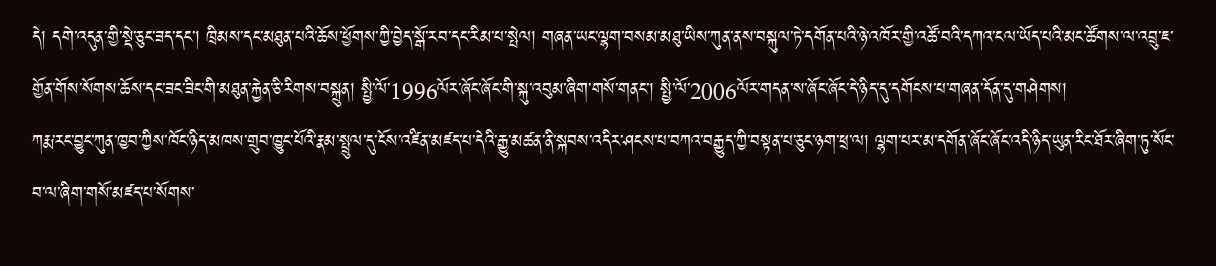དེ། དགེ་འདུན་གྱི་སྡེ་ཅུང་ཟད་དང་། ཁྲིམས་དང་མཐུན་པའི་ཆོས་ཕྱོགས་ཀྱི་བྱེད་སྒོ་རབ་དང་རིམ་པ་སྤེལ། གཞན་ཡང་ལྷག་བསམ་མཐུ་ཡིས་ཀུན་ནས་བསྐུལ་ཏེ་དགོན་པའི་ཉེ་འཁོར་གྱི་འཚོ་བའི་དཀའ་ངལ་ཡོད་པའི་མང་ཚོགས་ལ་འབྲུ་ཇ་གྱོན་གོས་སོགས་ཆོས་དང་ཟང་ཟིང་གི་མཐུན་རྐྱེན་ཅི་རིགས་བསྐྲུན། སྤྱི་ལོ་1996ལོར་ཞོང་ཞོང་གི་སྐུ་འབུམ་ཞིག་གསོ་གནང་། སྤྱི་ལོ་2006ལོར་གདན་ས་ཞོང་ཞོང་དེ་ཉིད་དུ་དགོངས་པ་གཞན་དོན་དུ་གཤེགས།
ཀརྨ་རང་བྱུང་ཀུན་ཁྱབ་ཀྱིས་ཁོང་ཉིད་མཁས་གྲུབ་ཁྱུང་པོའི་རྣམ་སྤྲུལ་དུ་ངོས་འཛིན་མཛད་པ་དེའི་རྒྱུ་མཚན་ནི་སྐབས་འདིར་ཤངས་པ་བཀའ་བརྒྱུད་ཀྱི་བསྟན་པ་ཅུང་ཉག་ཕྲ་ལ། ལྷག་པར་མ་དགོན་ཞོང་ཞོང་འདི་ཉིད་ཡུན་རིང་ཐོར་ཞིག་ཏུ་སོང་བ་ལ་ཞིག་གསོ་མཛད་པ་སོགས་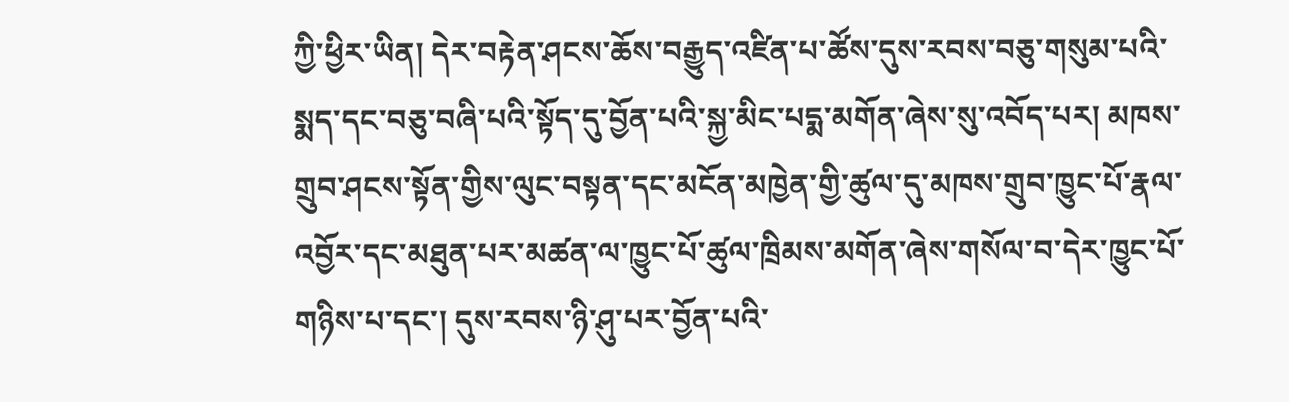ཀྱི་ཕྱིར་ཡིན། དེར་བརྟེན་ཤངས་ཆོས་བརྒྱུད་འཛིན་པ་ཚོས་དུས་རབས་བཅུ་གསུམ་པའི་སྨད་དང་བཅུ་བཞི་པའི་སྟོད་དུ་བྱོན་པའི་སྐྱ་མིང་པདྨ་མགོན་ཞེས་སུ་འབོད་པར། མཁས་གྲུབ་ཤངས་སྟོན་གྱིས་ལུང་བསྟན་དང་མངོན་མཁྱེན་གྱི་ཚུལ་དུ་མཁས་གྲུབ་ཁྱུང་པོ་རྣལ་འབྱོར་དང་མཐུན་པར་མཚན་ལ་ཁྱུང་པོ་ཚུལ་ཁྲིམས་མགོན་ཞེས་གསོལ་བ་དེར་ཁྱུང་པོ་གཉིས་པ་དང་། དུས་རབས་ཉི་ཤུ་པར་བྱོན་པའི་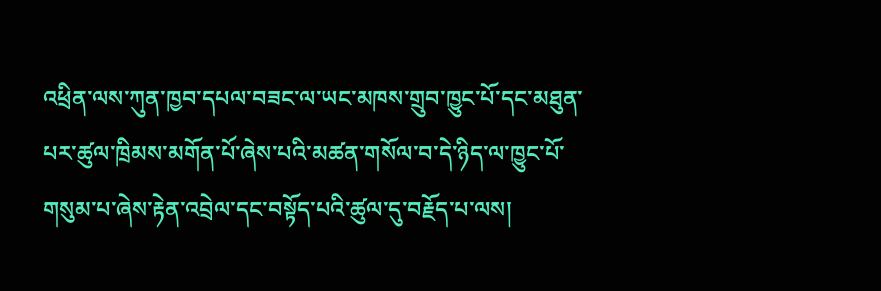འཕྲིན་ལས་ཀུན་ཁྱབ་དཔལ་བཟང་ལ་ཡང་མཁས་གྲུབ་ཁྱུང་པོ་དང་མཐུན་པར་ཚུལ་ཁྲིམས་མགོན་པོ་ཞེས་པའི་མཚན་གསོལ་བ་དེ་ཉིད་ལ་ཁྱུང་པོ་གསུམ་པ་ཞེས་རྟེན་འབྲེལ་དང་བསྟོད་པའི་ཚུལ་དུ་བརྗོད་པ་ལས།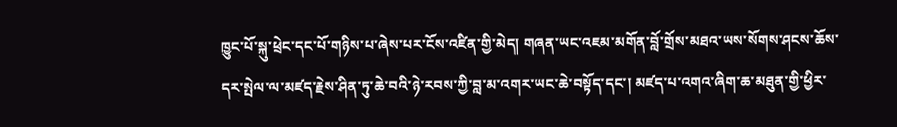ཁྱུང་པོ་སྐུ་ཕྲེང་དང་པོ་གཉིས་པ་ཞེས་པར་ངོས་འཛིན་གྱི་མེད། གཞན་ཡང་འཇམ་མགོན་བློ་གྲོས་མཐའ་ཡས་སོགས་ཤངས་ཆོས་དར་སྤེལ་ལ་མཛད་རྗེས་ཤིན་ཏུ་ཆེ་བའི་ཉེ་རབས་ཀྱི་བླ་མ་འགར་ཡང་ཆེ་བསྟོད་དང་། མཛད་པ་འགའ་ཞིག་ཆ་མཐུན་གྱི་ཕྱིར་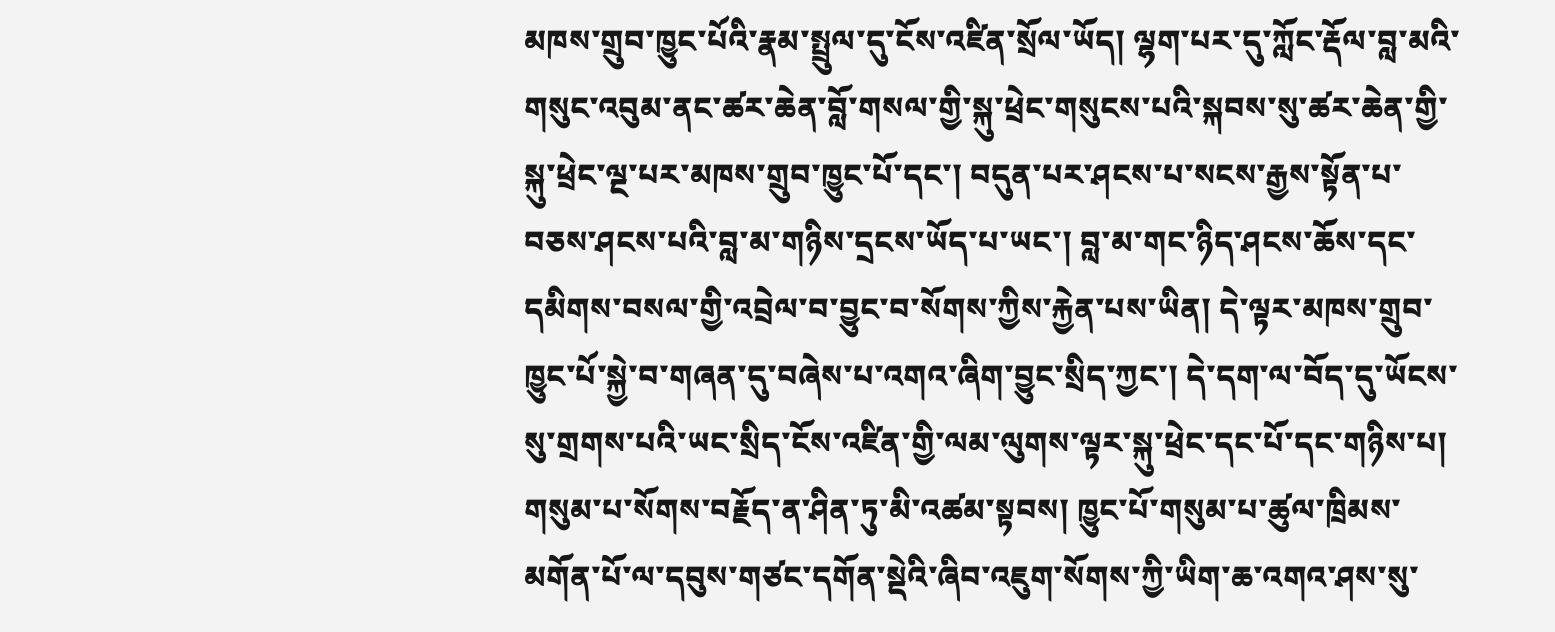མཁས་གྲུབ་ཁྱུང་པོའི་རྣམ་སྤྲུལ་དུ་ངོས་འཛིན་སྲོལ་ཡོད། ལྷག་པར་དུ་ཀློང་རྡོལ་བླ་མའི་གསུང་འབུམ་ནང་ཚར་ཆེན་བློ་གསལ་གྱི་སྐུ་ཕྲེང་གསུངས་པའི་སྐབས་སུ་ཚར་ཆེན་གྱི་སྐུ་ཕྲེང་ལྔ་པར་མཁས་གྲུབ་ཁྱུང་པོ་དང་། བདུན་པར་ཤངས་པ་སངས་རྒྱས་སྟོན་པ་བཅས་ཤངས་པའི་བླ་མ་གཉིས་དྲངས་ཡོད་པ་ཡང་། བླ་མ་གང་ཉིད་ཤངས་ཆོས་དང་དམིགས་བསལ་གྱི་འབྲེལ་བ་བྱུང་བ་སོགས་ཀྱིས་རྐྱེན་པས་ཡིན། དེ་ལྟར་མཁས་གྲུབ་ཁྱུང་པོ་སྐྱེ་བ་གཞན་དུ་བཞེས་པ་འགའ་ཞིག་བྱུང་སྲིད་ཀྱང་། དེ་དག་ལ་བོད་དུ་ཡོངས་སུ་གྲགས་པའི་ཡང་སྲིད་ངོས་འཛིན་གྱི་ལམ་ལུགས་ལྟར་སྐུ་ཕྲེང་དང་པོ་དང་གཉིས་པ། གསུམ་པ་སོགས་བརྗོད་ན་ཤིན་ཏུ་མི་འཚམ་སྟབས། ཁྱུང་པོ་གསུམ་པ་ཚུལ་ཁྲིམས་མགོན་པོ་ལ་དབུས་གཙང་དགོན་སྡེའི་ཞིབ་འཇུག་སོགས་ཀྱི་ཡིག་ཆ་འགའ་ཤས་སུ་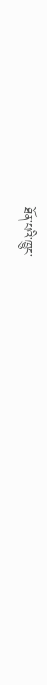ཐོན་པའི་ཁྱུང་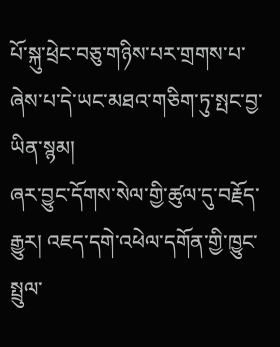པོ་སྐུ་ཕྲེང་བཅུ་གཉིས་པར་གྲགས་པ་ཞེས་པ་དེ་ཡང་མཐའ་གཅིག་ཏུ་སྤང་བྱ་ཡིན་སྙམ།
ཞར་བྱུང་དོགས་སེལ་གྱི་ཚུལ་དུ་བརྗོད་རྒྱུར། འཇད་དགེ་འཕེལ་དགོན་གྱི་ཁྱུང་སྤྲུལ་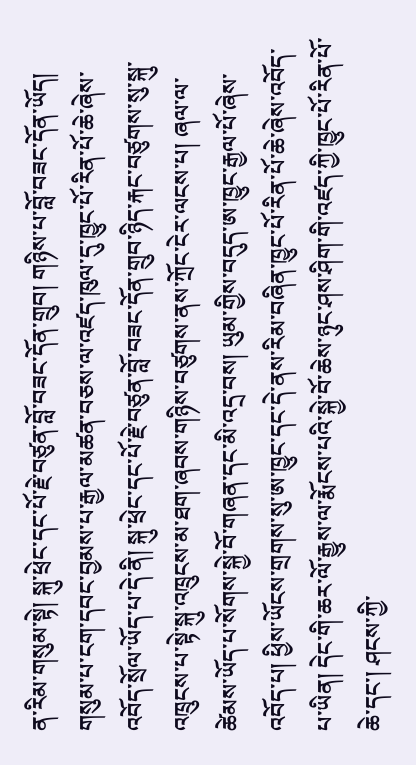ན་རིམ་གསུམ་སྟེ། སྐུ་ཕྲེང་དང་པོ་རྗེ་བཙུན་བློ་བཟང་དོན་གྲུབ། གཉིས་པ་བློ་བཟང་དོན་ཡོད། གསུམ་པ་ངག་དབང་བྱམས་པ་རྒྱལ་མཚན་བཅས་ལ་འཛད་ཁུལ་དུ་ཁྱུང་པོ་རིན་པོ་ཆེ་ཞེས་འབོད་སྲོལ་ཡོད་པ་དེ་ནི། སྐུ་ཕྲེང་དང་པོ་རྗེ་བཙུན་བློ་བཟང་དོན་གྲུབ་ཉིད་རྐང་བཙུགས་སུ་སྐུ་འཁྲུངས་པ་སྟེ་སྐུ་འཁྲུངས་མ་ཐག་ཞབས་གཉིས་བཙུགས་ནས་ཀྲོང་ངེར་ལངས་པ། ཞལ་ལ་ཚེམས་ཡོད་པ་སོགས་སྐྱེ་བོ་གཞན་དང་མི་འདྲ་བས། ཡུམ་གྱིས་བདུད་ཨ་ཁྱུང་རྒྱལ་པོ་ཞེས་འབོད་པ། ཕྱིས་ཡོངས་གྲགས་སུ་ཨ་ཁྱུང་དང་དེ་ནས་རིམ་བཞིན་ཁྱུང་པོ་རིན་པོ་ཆེ་ཞེས་འབོད་པ་ཡིན། དེང་གི་ཆར་ལོ་རྒྱུས་ལ་རྨོངས་པའི་སྐྱེ་བོ་ཆེས་ཉུང་ཤས་ཤིག་གི་འཛད་ཀྱི་ཁྱུང་པོ་རིན་པོ་ཆེ་དང་། ཤངས་ཀྱི་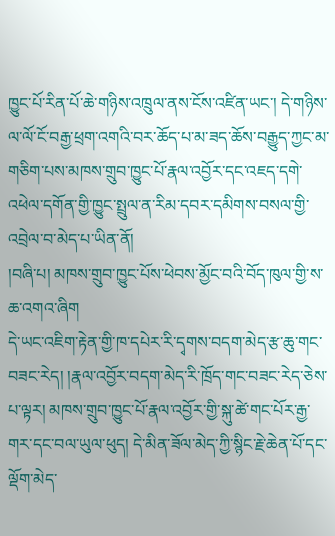ཁྱུང་པོ་རིན་པོ་ཆེ་གཉིས་འཁྲུལ་ནས་ངོས་འཛིན་ཡང་། དེ་གཉིས་ལ་ལོ་ངོ་བརྒྱ་ཕྲག་འགའི་བར་ཆོད་པ་མ་ཟད་ཆོས་བརྒྱུད་ཀྱང་མ་གཅིག་པས་མཁས་གྲུབ་ཁྱུང་པོ་རྣལ་འབྱོར་དང་འཇད་དགེ་འཕེལ་དགོན་གྱི་ཁྱུང་སྤྲུལ་ན་རིམ་དབར་དམིགས་བསལ་གྱི་འབྲེལ་བ་མེད་པ་ཡིན་ནོ།
།བཞི་པ། མཁས་གྲུབ་ཁྱུང་པོས་ཕེབས་མྱོང་བའི་བོད་ཁུལ་གྱི་ས་ཆ་འགའ་ཞིག
དེ་ཡང་འཇིག་རྟེན་གྱི་ཁ་དཔེར་རི་དྭགས་བདག་མེད་རྩ་ཆུ་གང་བཟང་རེད། །རྣལ་འབྱོར་བདག་མེད་རི་ཁྲོད་གང་བཟང་རེད་ཅེས་པ་ལྟར། མཁས་གྲུབ་ཁྱུང་པོ་རྣལ་འབྱོར་གྱི་སྐུ་ཚེ་གང་པོར་རྒྱ་གར་དང་བལ་ཡུལ་ཕུད། དེ་མིན་ཟོལ་མེད་ཀྱི་སྙིང་རྗེ་ཆེན་པོ་དང་ལྡོག་མེད་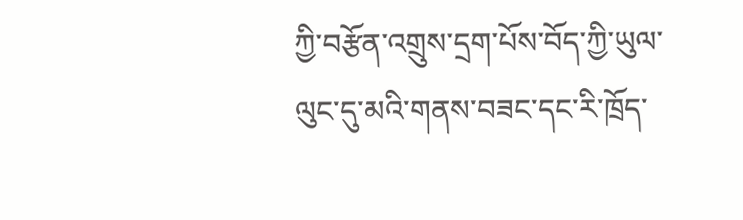ཀྱི་བརྩོན་འགྲུས་དྲག་པོས་བོད་ཀྱི་ཡུལ་ལུང་དུ་མའི་གནས་བཟང་དང་རི་ཁྲོད་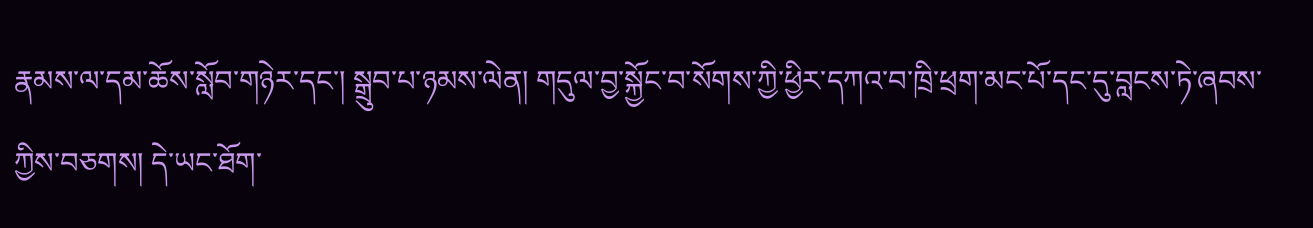རྣམས་ལ་དམ་ཆོས་སློབ་གཉེར་དང་། སྒྲུབ་པ་ཉམས་ལེན། གདུལ་བྱ་སྐྱོང་བ་སོགས་ཀྱི་ཕྱིར་དཀའ་བ་ཁྲི་ཕྲག་མང་པོ་དང་དུ་བླངས་ཏེ་ཞབས་ཀྱིས་བཅགས། དེ་ཡང་ཐོག་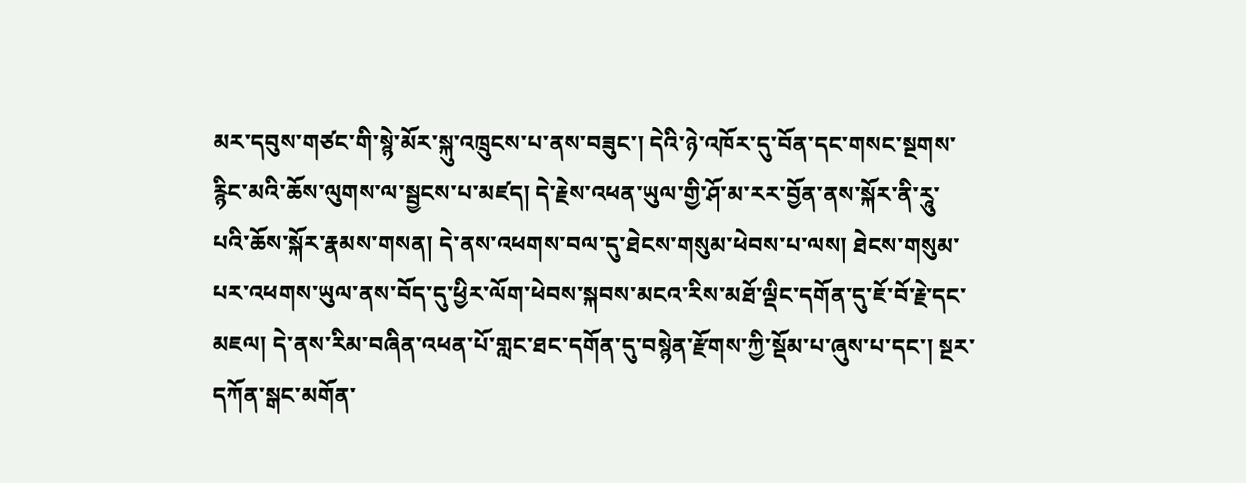མར་དབུས་གཙང་གི་སྙེ་མོར་སྐུ་འཁྲུངས་པ་ནས་བཟུང་། དེའི་ཉེ་འཁོར་དུ་བོན་དང་གསང་སྔགས་རྙིང་མའི་ཆོས་ལུགས་ལ་སྦྱངས་པ་མཛད། དེ་རྗེས་འཕན་ཡུལ་གྱི་ཤོ་མ་རར་བྱོན་ནས་སྐོར་ནི་རཱུ་པའི་ཆོས་སྐོར་རྣམས་གསན། དེ་ནས་འཕགས་བལ་དུ་ཐེངས་གསུམ་ཕེབས་པ་ལས། ཐེངས་གསུམ་པར་འཕགས་ཡུལ་ནས་བོད་དུ་ཕྱིར་ལོག་ཕེབས་སྐབས་མངའ་རིས་མཐོ་ལྡིང་དགོན་དུ་ཇོ་བོ་རྗེ་དང་མཇལ། དེ་ནས་རིམ་བཞིན་འཕན་པོ་གླང་ཐང་དགོན་དུ་བསྙེན་རྫོགས་ཀྱི་སྡོམ་པ་ཞུས་པ་དང་། སྔར་དཀོན་སྒང་མགོན་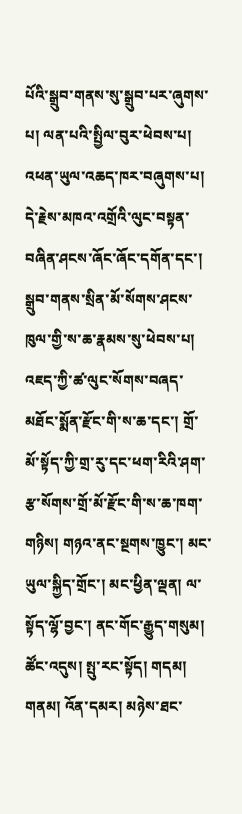པོའི་སྒྲུབ་གནས་སུ་སྒྲུབ་པར་ཞུགས་པ། ལན་པའི་སྤྱིལ་བུར་ཕེབས་པ། འཕན་ཡུལ་འཆད་ཁར་བཞུགས་པ། དེ་རྗེས་མཁའ་འགྲོའི་ལུང་བསྟན་བཞིན་ཤངས་ཞོང་ཞོང་དགོན་དང་། སྒྲུབ་གནས་སྲིན་མོ་སོགས་ཤངས་ཁུལ་གྱི་ས་ཆ་རྣམས་སུ་ཕེབས་པ། འཇད་ཀྱི་ཚ་ལུང་སོགས་བཞད་མཐོང་སྨོན་རྫོང་གི་ས་ཆ་དང་། གྲོ་མོ་སྟོད་ཀྱི་གྲ་རུ་དང་ཕག་རིའི་ཤག་རྩ་སོགས་གྲོ་མོ་རྫོང་གི་ས་ཆ་ཁག་གཉིས། གཉའ་ནང་སྔགས་ཁྱུང་། མང་ཡུལ་སྐྱིད་གྲོང་། མང་ཕྱིན་ལྡན། ལ་སྟོད་ལྷོ་བྱང་། ནང་གོང་རྒྱུད་གསུམ། ཚོང་འདུས། སྤུ་རང་སྟོད། གདམ། གནམ། འོན་དམར། མཉེས་ཐང་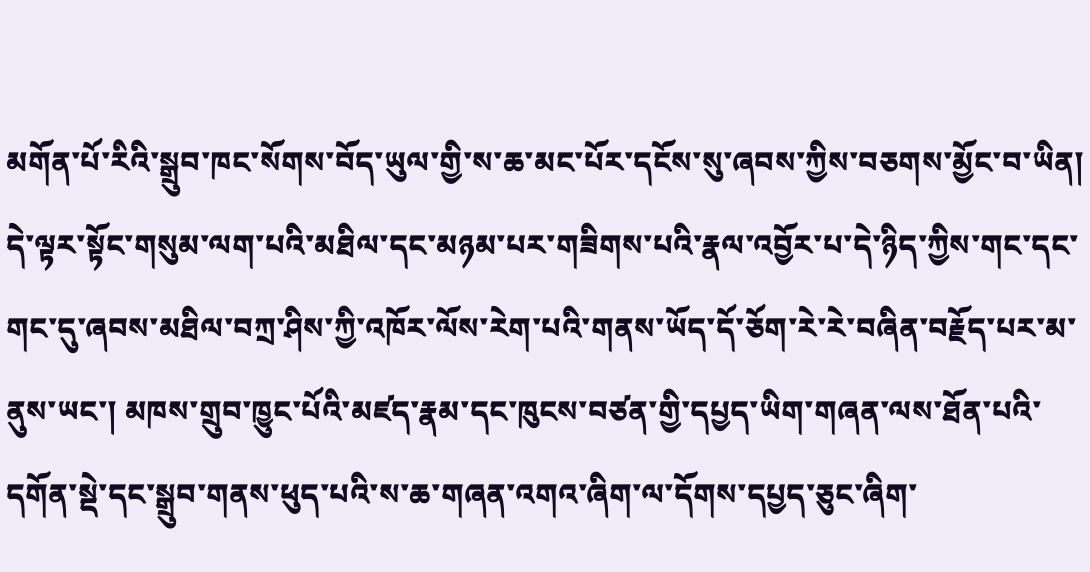མགོན་པོ་རིའི་སྒྲུབ་ཁང་སོགས་བོད་ཡུལ་གྱི་ས་ཆ་མང་པོར་དངོས་སུ་ཞབས་ཀྱིས་བཅགས་མྱོང་བ་ཡིན།
དེ་ལྟར་སྟོང་གསུམ་ལག་པའི་མཐིལ་དང་མཉམ་པར་གཟིགས་པའི་རྣལ་འབྱོར་པ་དེ་ཉིད་ཀྱིས་གང་དང་གང་དུ་ཞབས་མཐིལ་བཀྲ་ཤིས་ཀྱི་འཁོར་ལོས་རེག་པའི་གནས་ཡོད་དོ་ཅོག་རེ་རེ་བཞིན་བརྗོད་པར་མ་ནུས་ཡང་། མཁས་གྲུབ་ཁྱུང་པོའི་མཛད་རྣམ་དང་ཁུངས་བཙན་གྱི་དཔྱད་ཡིག་གཞན་ལས་ཐོན་པའི་དགོན་སྡེ་དང་སྒྲུབ་གནས་ཕུད་པའི་ས་ཆ་གཞན་འགའ་ཞིག་ལ་དོགས་དཔྱད་ཅུང་ཞིག་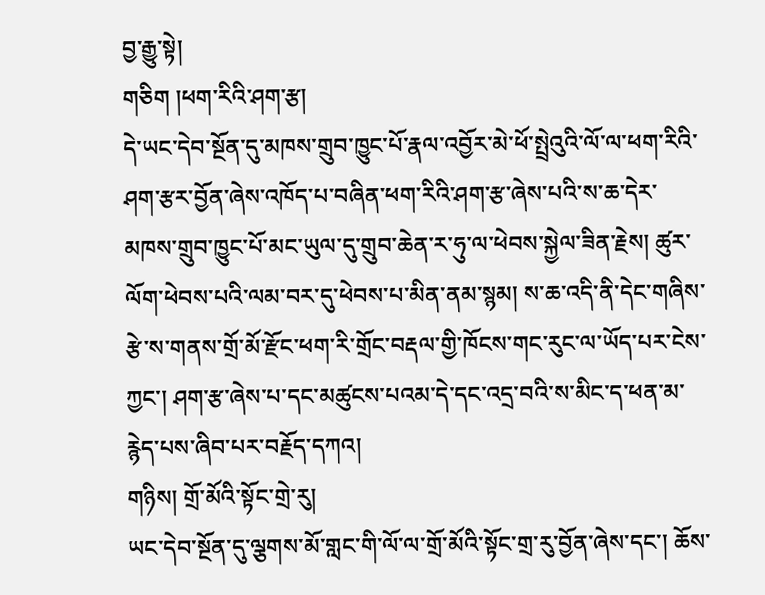བྱ་རྒྱུ་སྟེ།
གཅིག །ཕག་རིའི་ཤག་རྩ།
དེ་ཡང་དེབ་སྔོན་དུ་མཁས་གྲུབ་ཁྱུང་པོ་རྣལ་འབྱོར་མེ་ཕོ་སྤྲེའུའི་ལོ་ལ་ཕག་རིའི་ཤག་རྩར་བྱོན་ཞེས་འཁོད་པ་བཞིན་ཕག་རིའི་ཤག་རྩ་ཞེས་པའི་ས་ཆ་དེར་མཁས་གྲུབ་ཁྱུང་པོ་མང་ཡུལ་དུ་གྲུབ་ཆེན་ར་ཧུ་ལ་ཕེབས་སྐྱེལ་ཟིན་རྗེས། ཚུར་ལོག་ཕེབས་པའི་ལམ་བར་དུ་ཕེབས་པ་མིན་ནམ་སྙམ། ས་ཆ་འདི་ནི་དེང་གཞིས་རྩེ་ས་གནས་གྲོ་མོ་རྫོང་ཕག་རི་གྲོང་བརྡལ་གྱི་ཁོངས་གང་རུང་ལ་ཡོད་པར་ངེས་ཀྱང་། ཤག་རྩ་ཞེས་པ་དང་མཚུངས་པའམ་དེ་དང་འདྲ་བའི་ས་མིང་ད་ཕན་མ་རྙེད་པས་ཞིབ་པར་བརྗོད་དཀའ།
གཉིས། གྲོ་མོའི་སྟོང་གྲེ་རུ།
ཡང་དེབ་སྔོན་དུ་ལྕགས་མོ་གླང་གི་ལོ་ལ་གྲོ་མོའི་སྟོང་གྲ་རུ་བྱོན་ཞེས་དང་། ཆོས་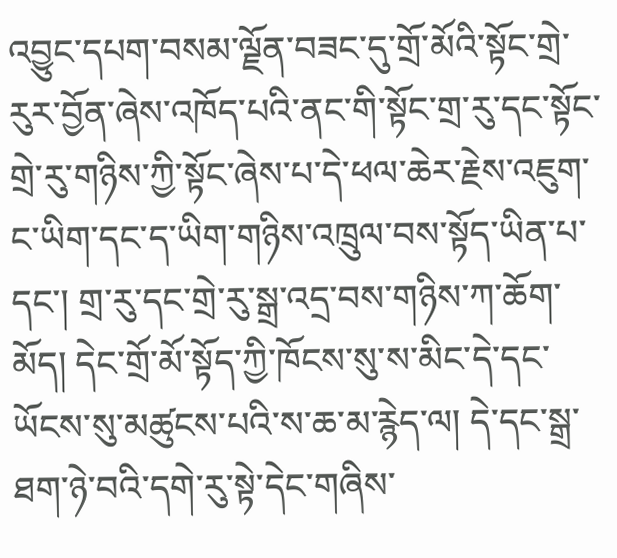འབྱུང་དཔག་བསམ་ལྗོན་བཟང་དུ་གྲོ་མོའི་སྟོང་གྲེ་རུར་བྱོན་ཞེས་འཁོད་པའི་ནང་གི་སྟོང་གྲ་རུ་དང་སྟོང་གྲེ་རུ་གཉིས་ཀྱི་སྟོང་ཞེས་པ་དེ་ཕལ་ཆེར་རྗེས་འཇུག་ང་ཡིག་དང་ད་ཡིག་གཉིས་འཁྲུལ་བས་སྟོད་ཡིན་པ་དང་། གྲ་རུ་དང་གྲེ་རུ་སྒྲ་འདྲ་བས་གཉིས་ཀ་ཆོག་མོད། དེང་གྲོ་མོ་སྟོད་ཀྱི་ཁོངས་སུ་ས་མིང་དེ་དང་ཡོངས་སུ་མཚུངས་པའི་ས་ཆ་མ་རྙེད་ལ། དེ་དང་སྒྲ་ཐག་ཉེ་བའི་དགེ་རུ་སྟེ་དེང་གཞིས་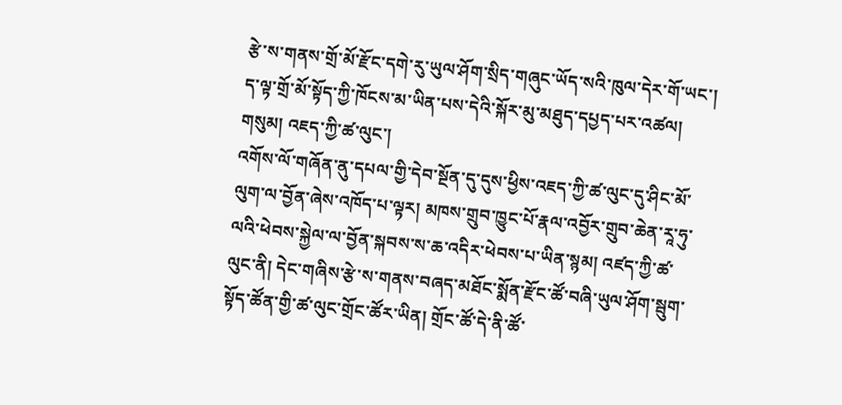རྩེ་ས་གནས་གྲོ་མོ་རྫོང་དགེ་རུ་ཡུལ་ཤོག་སྲིད་གཞུང་ཡོད་སའི་ཁུལ་དེར་གོ་ཡང་། ད་ལྟ་གྲོ་མོ་སྟོད་ཀྱི་ཁོངས་མ་ཡིན་པས་དེའི་སྐོར་མུ་མཐུད་དཔྱད་པར་འཚལ།
གསུམ། འཇད་ཀྱི་ཚ་ལུང་།
འགོས་ལོ་གཞོན་ནུ་དཔལ་གྱི་དེབ་སྔོན་དུ་དུས་ཕྱིས་འཇད་ཀྱི་ཚ་ལུང་དུ་ཤིང་མོ་ལུག་ལ་བྱོན་ཞེས་འཁོད་པ་ལྟར། མཁས་གྲུབ་ཁྱུང་པོ་རྣལ་འབྱོར་གྲུབ་ཆེན་རཱ་ཧུ་ལའི་ཕེབས་སྐྱེལ་ལ་བྱོན་སྐབས་ས་ཆ་འདིར་ཕེབས་པ་ཡིན་སྙམ། འཛད་ཀྱི་ཚ་ལུང་ནི། དེང་གཞིས་རྩེ་ས་གནས་བཞད་མཐོང་སྨོན་རྫོང་ཚོ་བཞི་ཡུལ་ཤོག་སྦུག་སྟོད་ཚོན་གྱི་ཚ་ལུང་གྲོང་ཚོར་ཡིན། གྲོང་ཚོ་དེ་ནི་ཚོ་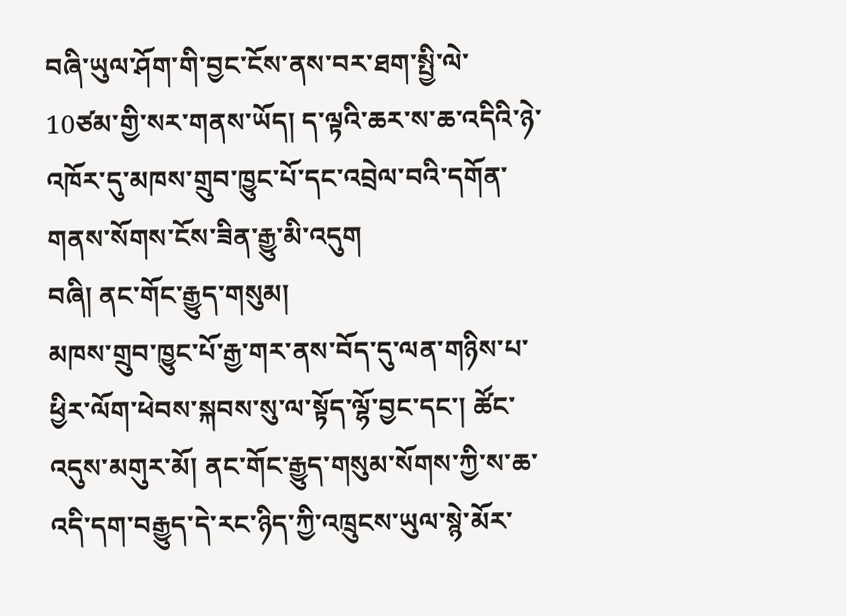བཞི་ཡུལ་ཤོག་གི་བྱང་ངོས་ནས་བར་ཐག་སྤྱི་ལེ་10ཙམ་གྱི་སར་གནས་ཡོད། ད་ལྟའི་ཆར་ས་ཆ་འདིའི་ཉེ་འཁོར་དུ་མཁས་གྲུབ་ཁྱུང་པོ་དང་འབྲེལ་བའི་དགོན་གནས་སོགས་ངོས་ཟིན་རྒྱུ་མི་འདུག
བཞི། ནང་གོང་རྒྱུད་གསུམ།
མཁས་གྲུབ་ཁྱུང་པོ་རྒྱ་གར་ནས་བོད་དུ་ལན་གཉིས་པ་ཕྱིར་ལོག་ཕེབས་སྐབས་སུ་ལ་སྟོད་ལྷོ་བྱང་དང་། ཚོང་འདུས་མགུར་མོ། ནང་གོང་རྒྱུད་གསུམ་སོགས་ཀྱི་ས་ཆ་འདི་དག་བརྒྱུད་དེ་རང་ཉིད་ཀྱི་འཁྲུངས་ཡུལ་སྙེ་མོར་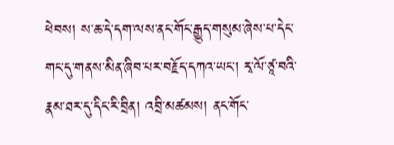ཕེབས། ས་ཆ་དེ་དག་ལས་ནང་གོང་རྒྱུད་གསུམ་ཞེས་པ་དེང་གང་དུ་གནས་མིན་ཞིབ་པར་བརྗོད་དཀའ་ཡང་། རྭ་ལོ་ཙཱ་བའི་རྣམ་ཐར་དུ་དིང་རི་བྲིན། འབྲི་མཚམས། ནང་གོང་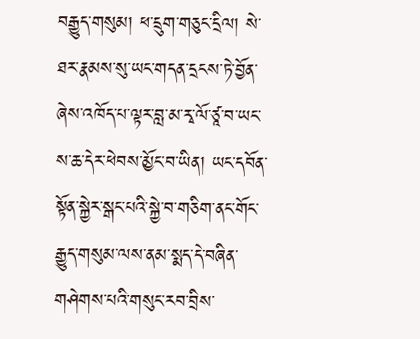བརྒྱུད་གསུམ། ཕ་དྲུག་གཅུང་དྲིལ། སེ་ཐར་རྣམས་སུ་ཡང་གདན་དྲངས་ཏེ་བྱོན་ཞེས་འཁོད་པ་ལྟར་བླ་མ་རྭ་ལོ་ཙཱ་བ་ཡང་ས་ཆ་དེར་ཕེབས་མྱོང་བ་ཡིན། ཡང་དབོན་སྟོན་སྐྱེར་སྒང་པའི་སྐྱེ་བ་གཅིག་ནང་གོང་རྒྱུད་གསུམ་ལས་ནམ་སྨད་དེ་བཞིན་གཤེགས་པའི་གསུང་རབ་བྲིས་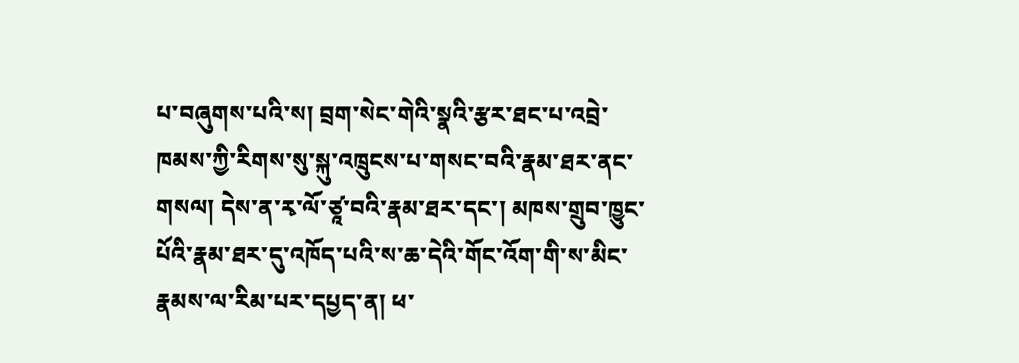པ་བཞུགས་པའི་ས། བྲག་སེང་གེའི་སྣའི་རྩར་ཐང་པ་འབྲེ་ཁམས་ཀྱི་རིགས་སུ་སྐུ་འཁྲུངས་པ་གསང་བའི་རྣམ་ཐར་ནང་གསལ། དེས་ན་རྭ་ལོ་ཙཱ་བའི་རྣམ་ཐར་དང་། མཁས་གྲུབ་ཁྱུང་པོའི་རྣམ་ཐར་དུ་འཁོད་པའི་ས་ཆ་དེའི་གོང་འོག་གི་ས་མིང་རྣམས་ལ་རིམ་པར་དཔྱད་ན། ཕ་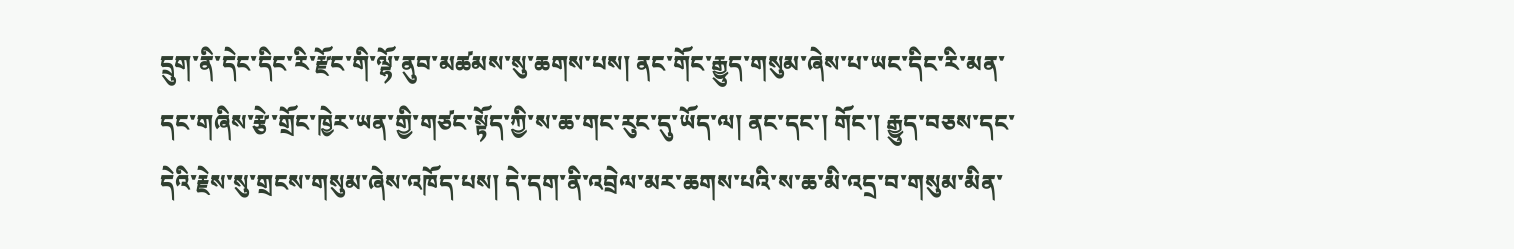དྲུག་ནི་དེང་དིང་རི་རྫོང་གི་ལྷོ་ནུབ་མཚམས་སུ་ཆགས་པས། ནང་གོང་རྒྱུད་གསུམ་ཞེས་པ་ཡང་དིང་རི་མན་དང་གཞིས་རྩེ་གྲོང་ཁྱེར་ཡན་གྱི་གཙང་སྟོད་ཀྱི་ས་ཆ་གང་རུང་དུ་ཡོད་ལ། ནང་དང་། གོང་། རྒྱུད་བཅས་དང་དེའི་རྗེས་སུ་གྲངས་གསུམ་ཞེས་འཁོད་པས། དེ་དག་ནི་འབྲེལ་མར་ཆགས་པའི་ས་ཆ་མི་འདྲ་བ་གསུམ་མིན་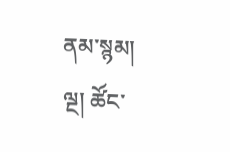ནམ་སྙམ།
ལྔ། ཚོང་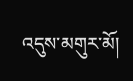འདུས་མགུར་མོ།